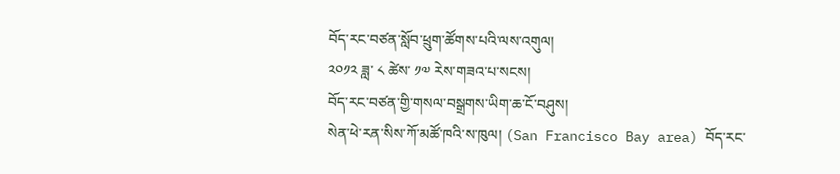བོད་རང་བཙན་སློབ་ཕྲུག་ཚོགས་པའི་ལས་འགུལ།
༢༠༡༢ ཟླ་ ༨ ཚེས་ ༡༧ རེས་གཟའ་པ་སངས།
བོད་རང་བཙན་གྱི་གསལ་བསྒྲགས་ཡིག་ཆ་ངོ་བཤུས།
སེན་ཕེ་རན་སིས་ཀོ་མཚོ་ཁའི་ས་ཁུལ། (San Francisco Bay area) བོད་རང་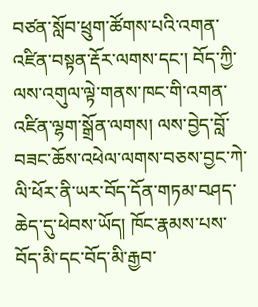བཙན་སློབ་ཕྲུག་ཚོགས་པའི་འགན་འཛིན་བསྟན་རྡོར་ལགས་དང་། བོད་ཀྱི་ལས་འགུལ་ལྟེ་གནས་ཁང་གི་འགན་འཛིན་ལྷག་སྒྲོན་ལགས། ལས་བྱེད་བློ་བཟང་ཆོས་འཕེལ་ལགས་བཅས་བྱང་ཀེ་ལི་ཕོར་ནི་ཡར་བོད་དོན་གཏམ་བཤད་ཆེད་དུ་ཕེབས་ཡོད། ཁོང་རྣམས་པས་བོད་མི་དང་བོད་མི་རྒྱབ་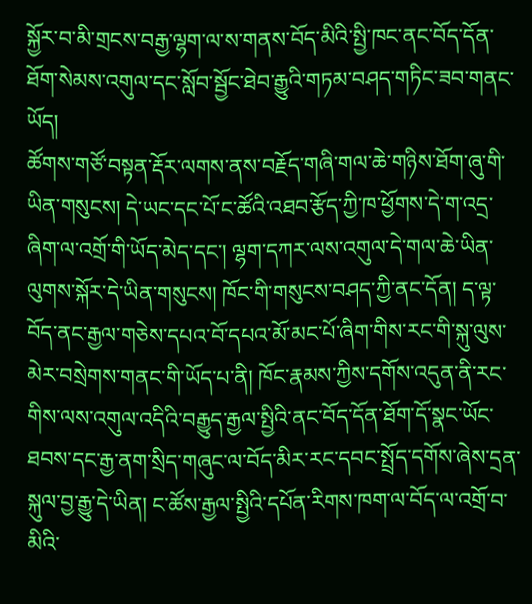སྐྱོར་བ་མི་གྲངས་བརྒྱ་ལྷག་ལ་ས་གནས་བོད་མིའི་སྤྱི་ཁང་ནང་བོད་དོན་ཐོག་སེམས་འགུལ་དང་སློབ་སྦྱོང་ཐེབ་རྒྱུའི་གཏམ་བཤད་གཏིང་ཟབ་གནང་ཡོད།
ཚོགས་གཙོ་བསྟན་རྡོར་ལགས་ནས་བརྗོད་གཞི་གལ་ཆེ་གཉིས་ཐོག་ཞུ་གི་ཡིན་གསུངས། དེ་ཡང་དང་པོ་ང་ཚོའི་འཐབ་རྩོད་ཀྱི་ཁ་ཕྱོགས་དེ་ག་འདྲ་ཞིག་ལ་འགྲོ་གི་ཡོད་མེད་དང་། ལྷག་དཀར་ལས་འགུལ་དེ་གལ་ཆེ་ཡིན་ལུགས་སྐོར་དེ་ཡིན་གསུངས། ཁོང་གི་གསུངས་བཤད་ཀྱི་ནང་དོན། ད་ལྟ་བོད་ནང་རྒྱལ་གཅེས་དཔའ་བོ་དཔའ་མོ་མང་པོ་ཞིག་གིས་རང་གི་སྐུ་ལུས་མེར་བསྲེགས་གནང་གི་ཡོད་པ་ནི། ཁོང་རྣམས་ཀྱིས་དགོས་འདུན་ནི་རང་གིས་ལས་འགུལ་འདིའི་བརྒྱུད་རྒྱལ་སྤྱིའི་ནང་བོད་དོན་ཐོག་དོ་སྣང་ཡོང་ཐབས་དང་རྒྱ་ནག་སྲིད་གཞུང་ལ་བོད་མིར་རང་དབང་སྤྲོད་དགོས་ཞེས་དྲན་སྐུལ་བྱ་རྒྱུ་དེ་ཡིན། ང་ཚོས་རྒྱལ་སྤྱིའི་དཔོན་རིགས་ཁག་ལ་བོད་ལ་འགྲོ་བ་མིའི་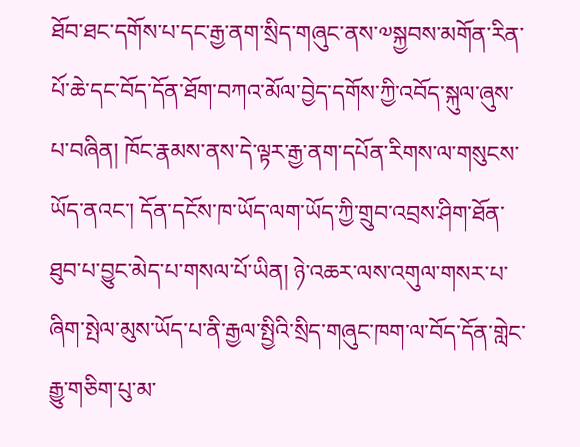ཐོབ་ཐང་དགོས་པ་དང་རྒྱ་ནག་སྲིད་གཞུང་ནས་༧སྐྱབས་མགོན་རིན་པོ་ཆེ་དང་བོད་དོན་ཐོག་བཀའ་མོལ་བྱེད་དགོས་ཀྱི་འབོད་སྐུལ་ཞུས་པ་བཞིན། ཁོང་རྣམས་ནས་དེ་ལྟར་རྒྱ་ནག་དཔོན་རིགས་ལ་གསུངས་ཡོད་ནའང་། དོན་དངོས་ཁ་ཡོད་ལག་ཡོད་ཀྱི་གྲུབ་འབྲས་ཤིག་ཐོན་ཐུབ་པ་བྱུང་མེད་པ་གསལ་པོ་ཡིན། ཉེ་འཆར་ལས་འགུལ་གསར་པ་ཞིག་སྤེལ་མུས་ཡོད་པ་ནི་རྒྱལ་སྤྱིའི་སྲིད་གཞུང་ཁག་ལ་བོད་དོན་གླེང་རྒྱུ་གཅིག་པུ་མ་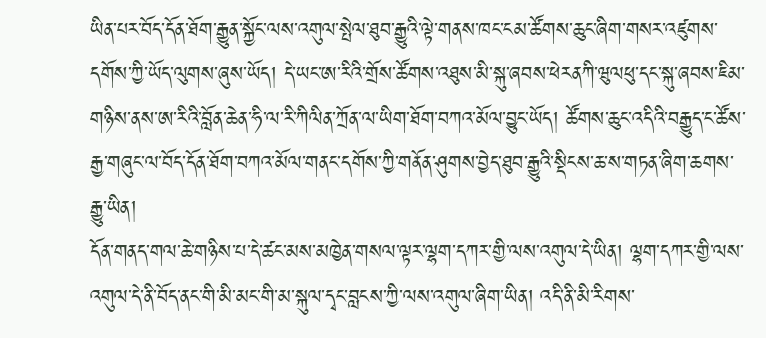ཡིན་པར་བོད་དོན་ཐོག་རྒྱུན་སྐྱོང་ལས་འགུལ་སྤེལ་ཐུབ་རྒྱུའི་ལྟེ་གནས་ཁང་ངམ་ཚོགས་ཆུང་ཞིག་གསར་འཛུགས་དགོས་ཀྱི་ཡོད་ལུགས་ཞུས་ཡོད། དེ་ཡང་ཨ་རིའི་གྲོས་ཚོགས་འཐུས་མི་སྐུ་ཞབས་ཕེརནཀི་ཝུལཕུ་དང་སྐུ་ཞབས་ཇིམ་གཉིས་ནས་ཨ་རིའི་བློན་ཆེན་ཧི་ལ་རི་ཀིལིན་ཀྲོན་ལ་ཡིག་ཐོག་བཀའ་མོལ་བྱུང་ཡོད། ཚོགས་ཆུང་འདིའི་བརྒྱུད་ང་ཚོས་རྒྱ་གཞུང་ལ་བོད་དོན་ཐོག་བཀའ་མོལ་གནང་དགོས་ཀྱི་གནོན་ཤུགས་བྱེད་ཐུབ་རྒྱུའི་སྡིངས་ཆ་ས་གཏན་ཞིག་ཆགས་རྒྱུ་ཡིན།
དོན་གནད་གལ་ཆེ་གཉིས་པ་དེ་ཚང་མས་མཁྱེན་གསལ་ལྟར་ལྷག་དཀར་གྱི་ལས་འགུལ་དེ་ཡིན། ལྷག་དཀར་གྱི་ལས་འགུལ་དེ་ནི་བོད་ནང་གི་མི་མང་གི་མ་སྐུལ་དྭང་བླངས་ཀྱི་ལས་འགུལ་ཞིག་ཡིན། འདི་ནི་མི་རིགས་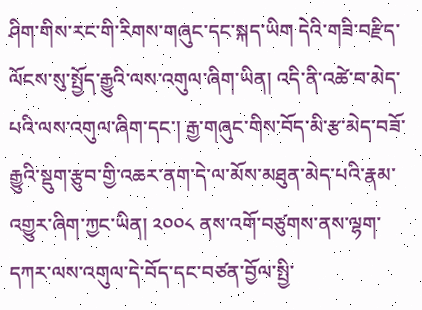ཤིག་གིས་རང་གི་རིགས་གཞུང་དང་སྐད་ཡིག དེའི་གཟི་བརྫིད་ལོངས་སུ་སྤྱོད་རྒྱུའི་ལས་འགུལ་ཞིག་ཡིན། འདི་ནི་འཚེ་བ་མེད་པའི་ལས་འགུལ་ཞིག་དང་། རྒྱ་གཞུང་གིས་བོད་མི་རྩ་མེད་བཟོ་རྒྱུའི་སྡུག་རྩུབ་གྱི་འཆར་ནག་དེ་ལ་མོས་མཐུན་མེད་པའི་རྣམ་འགྱུར་ཞིག་ཀྱང་ཡིན། ༢༠༠༨ ནས་འགོ་བཙུགས་ནས་ལྷག་དཀར་ལས་འགུལ་དེ་བོད་དང་བཙན་བྱོལ་སྤྱི་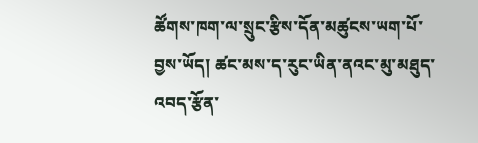ཚོགས་ཁག་ལ་སྲུང་རྩིས་དོན་མཚུངས་ཡག་པོ་བྱས་ཡོད། ཚང་མས་ད་རུང་ཡིན་ནའང་མུ་མཐུད་འབད་རྩོན་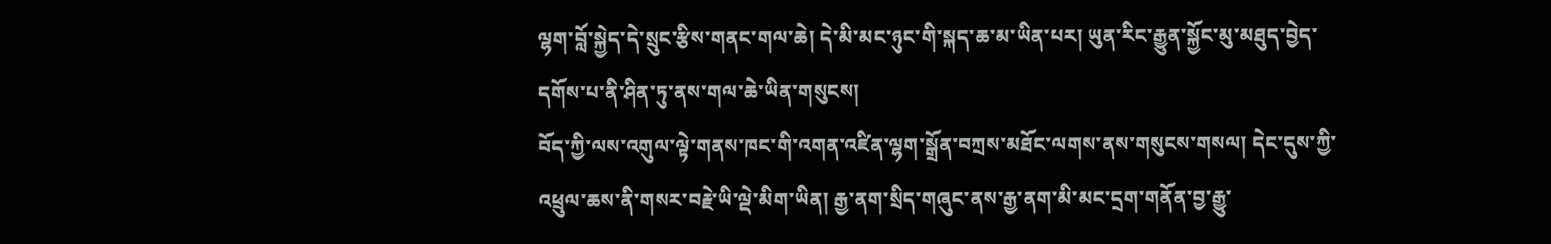ལྷག་བློ་སྐྱེད་དེ་སྲུང་རྩིས་གནང་གལ་ཆེ། དེ་མི་མང་ཉུང་གི་སྐད་ཆ་མ་ཡིན་པར། ཡུན་རིང་རྒྱུན་སྐྱོང་མུ་མཐུད་བྱེད་དགོས་པ་ནི་ཤིན་ཏུ་ནས་གལ་ཆེ་ཡིན་གསུངས།
བོད་ཀྱི་ལས་འགུལ་ལྟེ་གནས་ཁང་གི་འགན་འཛིན་ལྷག་སྒྲོན་བཀྲས་མཐོང་ལགས་ནས་གསུངས་གསལ། དེང་དུས་ཀྱི་འཕྲུལ་ཆས་ནི་གསར་བརྗེ་ཡི་ལྡེ་མིག་ཡིན། རྒྱ་ནག་སྲིད་གཞུང་ནས་རྒྱ་ནག་མི་མང་དྲག་གནོན་བྱ་རྒྱུ་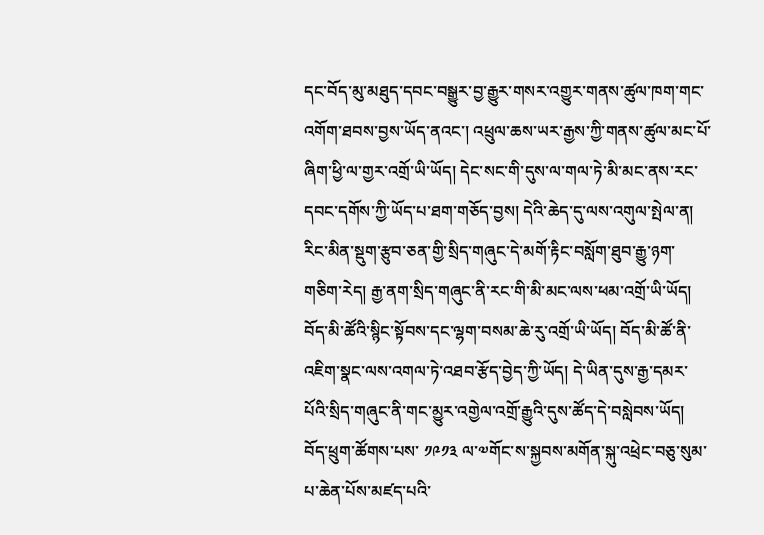དང་བོད་མུ་མཐུད་དབང་བསྒྱུར་བྱ་རྒྱུར་གསར་འགྱུར་གནས་ཚུལ་ཁག་གང་འགོག་ཐབས་བྱས་ཡོད་ནའང་། འཕྲུལ་ཆས་ཡར་རྒྱས་ཀྱི་གནས་ཚུལ་མང་པོ་ཞིག་ཕྱི་ལ་གྱར་འགྲོ་ཡི་ཡོད། དེང་སང་གི་དུས་ལ་གལ་ཏེ་མི་མང་ནས་རང་དབང་དགོས་ཀྱི་ཡོད་པ་ཐག་གཅོད་བྱས། དེའི་ཆེད་དུ་ལས་འགུལ་སྤེལ་ན། རིང་མིན་སྡུག་རྩུབ་ཅན་གྱི་སྲིད་གཞུང་དེ་མགོ་རྟིང་བསློག་ཐུབ་རྒྱུ་ཉག་གཅིག་རེད། རྒྱ་ནག་སྲིད་གཞུང་ནི་རང་གི་མི་མང་ལས་ཕམ་འགྲོ་ཡི་ཡོད། བོད་མི་ཚོའི་སྙིང་སྟོབས་དང་ལྷག་བསམ་ཆེ་རུ་འགྲོ་ཡི་ཡོད། བོད་མི་ཚོ་ནི་འཇིག་སྣང་ལས་འགལ་ཏེ་འཐབ་རྩོད་བྱེད་ཀྱི་ཡོད། དེ་ཡིན་དུས་རྒྱ་དམར་པོའི་སྲིད་གཞུང་ནི་གང་མྱུར་འགྱེལ་འགྲོ་རྒྱུའི་དུས་ཚོད་དེ་བསླེབས་ཡོད།
བོད་ཕྲུག་ཚོགས་པས་ ༡༩༡༣ ལ་༧གོང་ས་སྐྱབས་མགོན་སྐུ་འཕྲེང་བཅུ་སུམ་པ་ཆེན་པོས་མཛད་པའི་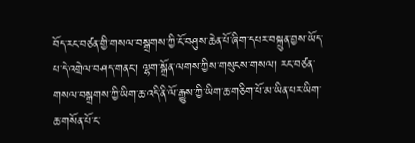བོད་རང་བཙན་གྱི་གསལ་བསྒྲགས་ཀྱི་ངོ་བཤུས་ཆེན་པོ་ཞིག་དཔར་བསྐྲུན་བྱས་ཡོད་པ་དེ་འགྲེལ་བཤད་གནང་། ལྷག་སྒྲོན་ལགས་ཀྱིས་གསུངས་གསལ། རང་བཙན་གསལ་བསྒྲགས་ཀྱི་ཡིག་ཆ་འདི་ནི་ལོ་རྒྱུས་ཀྱི་ཡིག་ཆ་གཅིག་པོ་མ་ཡིན་པར་ཡིག་ཆ་གསོན་པོ་ང་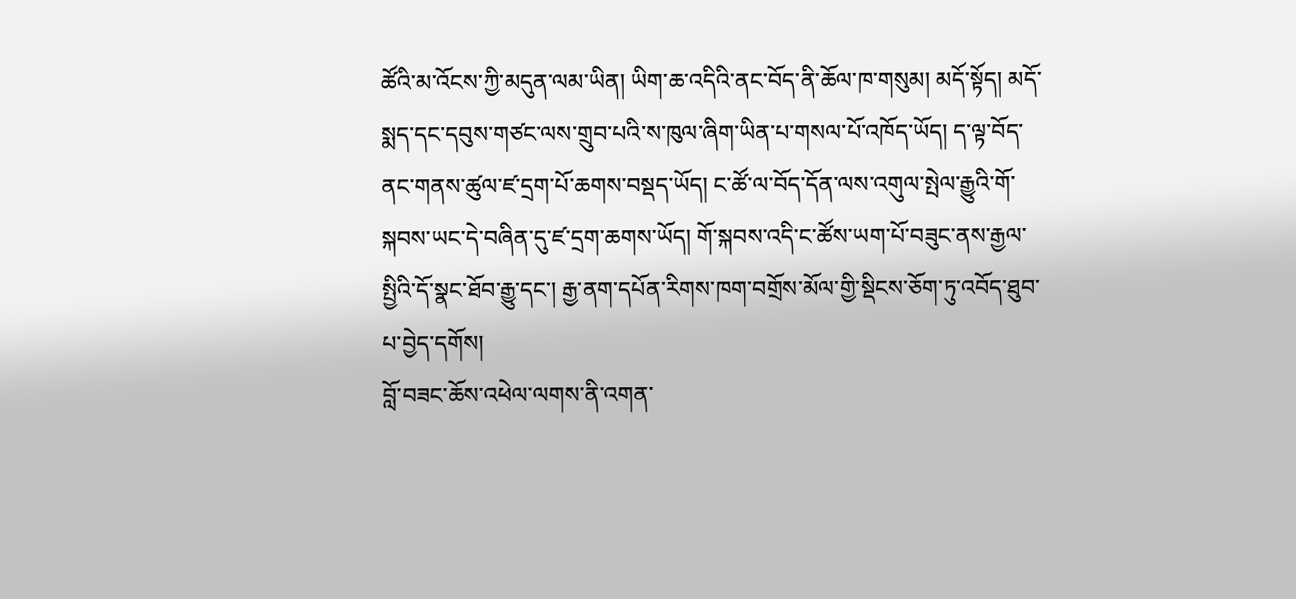ཚོའི་མ་འོངས་ཀྱི་མདུན་ལམ་ཡིན། ཡིག་ཆ་འདིའི་ནང་བོད་ནི་ཆོལ་ཁ་གསུམ། མདོ་སྟོད། མདོ་སྨད་དང་དབུས་གཙང་ལས་གྲུབ་པའི་ས་ཁུལ་ཞིག་ཡིན་པ་གསལ་པོ་འཁོད་ཡོད། ད་ལྟ་བོད་ནང་གནས་ཚུལ་ཛ་དྲག་པོ་ཆགས་བསྡད་ཡོད། ང་ཚོ་ལ་བོད་དོན་ལས་འགུལ་སྤེལ་རྒྱུའི་གོ་སྐབས་ཡང་དེ་བཞིན་དུ་ཛ་དྲག་ཆགས་ཡོད། གོ་སྐབས་འདི་ང་ཚོས་ཡག་པོ་བཟུང་ནས་རྒྱལ་སྤྱིའི་དོ་སྣང་ཐོབ་རྒྱུ་དང་། རྒྱ་ནག་དཔོན་རིགས་ཁག་བགྲོས་མོལ་གྱི་སྡིངས་ཅོག་ཏུ་འབོད་ཐུབ་པ་བྱེད་དགོས།
བློ་བཟང་ཆོས་འཕེལ་ལགས་ནི་འགན་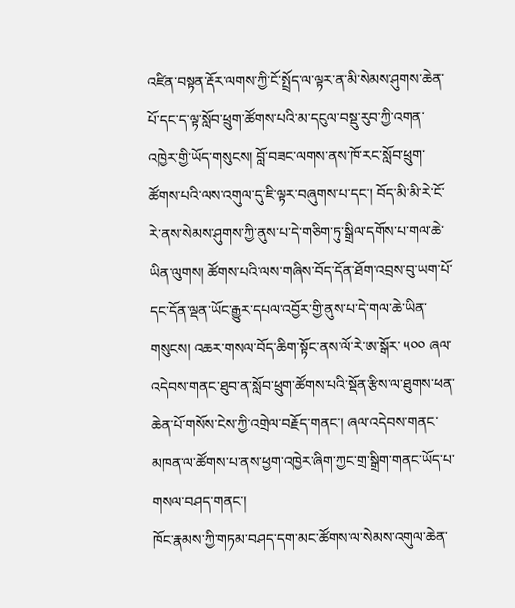འཛིན་བསྟན་རྡོར་ལགས་ཀྱི་ངོ་སྤྲོད་ལ་ལྟར་ན་མི་སེམས་ཤུགས་ཆེན་པོ་དང་ད་ལྟ་སློབ་ཕྲུག་ཚོགས་པའི་མ་དངུལ་བསྡུ་རུབ་ཀྱི་འགན་འཁྱེར་གྱི་ཡོད་གསུངས། བློ་བཟང་ལགས་ནས་ཁོ་རང་སློབ་ཕྲུག་ཚོགས་པའི་ལས་འགུལ་དུ་ཇི་ལྟར་བཞུགས་པ་དང་། བོད་མི་མི་རེ་ངོ་རེ་ནས་སེམས་ཤུགས་ཀྱི་ནུས་པ་དེ་གཅིག་ཏུ་སྒྲིལ་དགོས་པ་གལ་ཆེ་ཡིན་ལུགས། ཚོགས་པའི་ལས་གཞིས་བོད་དོན་ཐོག་འབྲས་བུ་ཡག་པོ་དང་དོན་ལྡན་ཡོང་རྒྱུར་དཔལ་འབྱོར་གྱི་ནུས་པ་དེ་གལ་ཆེ་ཡིན་གསུངས། འཆར་གསལ་བོད་ཆིག་སྟོང་ནས་ལོ་རེ་ཨ་སྒོར་ ༥༠༠ ཞལ་འདེབས་གནང་ཐུབ་ན་སློབ་ཕྲུག་ཚོགས་པའི་སྡོན་རྩིས་ལ་ཐུགས་ཕན་ཆེན་པོ་གསོས་ངེས་ཀྱི་འགྲེལ་བརྗོད་གནང་། ཞལ་འདེབས་གནང་མཁན་ལ་ཚོགས་པ་ནས་ཕྱག་འཁྱེར་ཞིག་ཀྱང་གྲ་སྒྲིག་གནང་ཡོད་པ་གསལ་བཤད་གནང་།
ཁོང་རྣམས་ཀྱི་གཏམ་བཤད་དག་མང་ཚོགས་ལ་སེམས་འགུལ་ཆེན་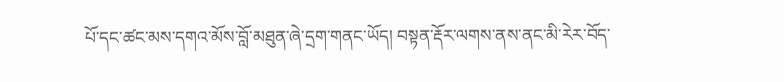པོ་དང་ཚང་མས་དགའ་མོས་བློ་མཐུན་ཞེ་དྲག་གནང་ཡོད། བསྟན་རྡོར་ལགས་ནས་ནང་མི་རེར་བོད་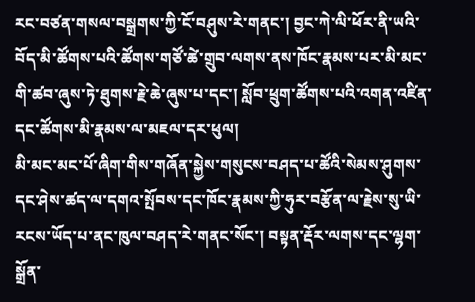རང་བཙན་གསལ་བསྒྲགས་ཀྱི་ངོ་བཤུས་རེ་གནང་། བྱང་ཀེ་ལི་ཕོར་ནི་ཡའི་བོད་མི་ཚོགས་པའི་ཚོགས་གཙོ་ཚེ་གྲུབ་ལགས་ནས་ཁོང་རྣམས་པར་མི་མང་གི་ཚབ་ཞུས་ཏེ་ཐུགས་རྗེ་ཆེ་ཞུས་པ་དང་། སློབ་ཕྲུག་ཚོགས་པའི་འགན་འཛིན་དང་ཚོགས་མི་རྣམས་ལ་མཇལ་དར་ཕུལ།
མི་མང་མང་པོ་ཞིག་གིས་གཞོན་སྐྱེས་གསུངས་བཤད་པ་ཚོའི་སེམས་ཤུགས་དང་ཤེས་ཚད་ལ་དགའ་སྤོབས་དང་ཁོང་རྣམས་ཀྱི་ཧུར་བརྩོན་ལ་རྗེས་སུ་ཡི་རངས་ཡོད་པ་ནང་ཁུལ་བཤད་རེ་གནང་སོང་། བསྟན་རྡོར་ལགས་དང་ལྷག་སྒྲོན་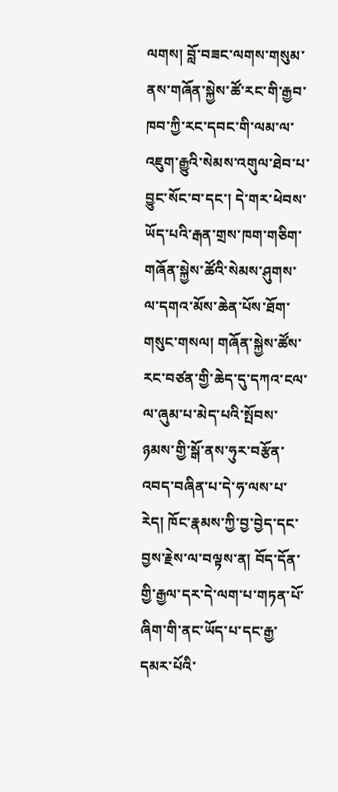ལགས། བློ་བཟང་ལགས་གསུམ་ནས་གཞོན་སྐྱེས་ཚོ་རང་གི་རྒྱབ་ཁབ་ཀྱི་རང་དབང་གི་ལམ་ལ་འཇུག་རྒྱུའི་སེམས་འགུལ་ཐེབ་པ་བྱུང་སོང་བ་དང་། དེ་གར་ཕེབས་ཡོད་པའི་རྒན་གྲས་ཁག་གཅིག་གཞོན་སྐྱེས་ཚོའི་སེམས་ཤུགས་ལ་དགའ་མོས་ཆེན་པོས་ཐོག་གསུང་གསལ། གཞོན་སྐྱེས་ཚོས་རང་བཙན་གྱི་ཆེད་དུ་དཀའ་ངལ་ལ་ཞུམ་པ་མེད་པའི་སྤོབས་ཉམས་གྱི་སྒོ་ནས་ཧུར་བརྩོན་འབད་བཞིན་པ་དེ་ཧ་ལས་པ་རེད། ཁོང་རྣམས་ཀྱི་བྱ་བྱེད་དང་བྱས་རྗེས་ལ་བལྟས་ན། བོད་དོན་གྱི་རྒྱལ་དར་དེ་ལག་པ་གཏན་པོ་ཞིག་གི་ནང་ཡོད་པ་དང་རྒྱ་དམར་པོའི་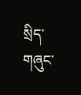སྲིད་གཞུང་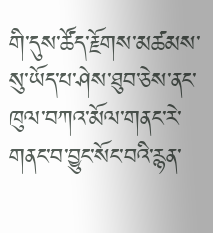གི་དུས་ཚོད་རྗོགས་མཚམས་སུ་ཡོད་པ་ཤེས་ཐུབ་ཅེས་ནང་ཁུལ་བཀའ་མོལ་གནང་རེ་གནང་བ་བྱུང་སོང་བའི་རྙན་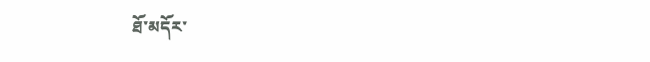ཐོ་མདོར་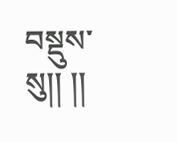བསྡུས་སུ།། །།